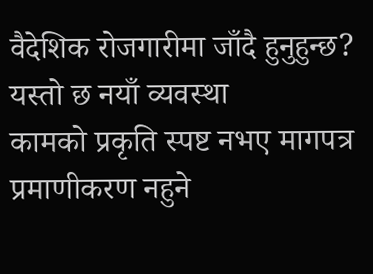वैदेशिक रोजगारीमा जाँदै हुनुहुन्छ? यस्तो छ नयाँ व्यवस्था
कामको प्रकृति स्पष्ट नभए मागपत्र प्रमाणीकरण नहुने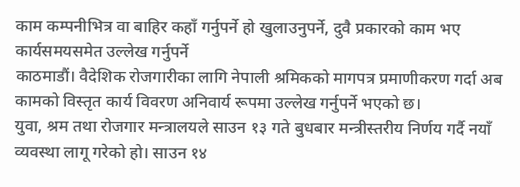काम कम्पनीभित्र वा बाहिर कहाँ गर्नुपर्ने हो खुलाउनुपर्ने, दुवै प्रकारको काम भए कार्यसमयसमेत उल्लेख गर्नुपर्ने
काठमाडौं। वैदेशिक रोजगारीका लागि नेपाली श्रमिकको मागपत्र प्रमाणीकरण गर्दा अब कामको विस्तृत कार्य विवरण अनिवार्य रूपमा उल्लेख गर्नुपर्ने भएको छ।
युवा, श्रम तथा रोजगार मन्त्रालयले साउन १३ गते बुधबार मन्त्रीस्तरीय निर्णय गर्दै नयाँ व्यवस्था लागू गरेको हो। साउन १४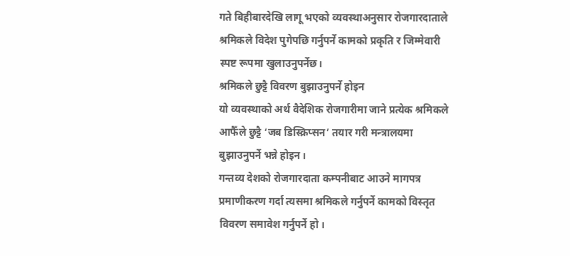गते बिहीबारदेखि लागू भएको व्यवस्थाअनुसार रोजगारदाताले श्रमिकले विदेश पुगेपछि गर्नुपर्ने कामको प्रकृति र जिम्मेवारी स्पष्ट रूपमा खुलाउनुपर्नेछ।
श्रमिकले छुट्टै विवरण बुझाउनुपर्ने होइन
यो व्यवस्थाको अर्थ वैदेशिक रोजगारीमा जाने प्रत्येक श्रमिकले आफैँले छुट्टै ‘जब डिस्क्रिप्सन’ तयार गरी मन्त्रालयमा बुझाउनुपर्ने भन्ने होइन।
गन्तव्य देशको रोजगारदाता कम्पनीबाट आउने मागपत्र प्रमाणीकरण गर्दा त्यसमा श्रमिकले गर्नुपर्ने कामको विस्तृत विवरण समावेश गर्नुपर्ने हो।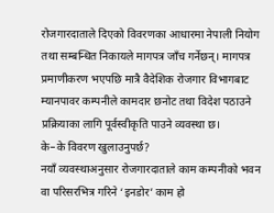रोजगारदाताले दिएको विवरणका आधारमा नेपाली नियोग तथा सम्बन्धित निकायले मागपत्र जाँच गर्नेछन्। मागपत्र प्रमाणीकरण भएपछि मात्रै वैदेशिक रोजगार विभागबाट म्यानपावर कम्पनीले कामदार छनोट तथा विदेश पठाउने प्रक्रियाका लागि पूर्वस्वीकृति पाउने व्यवस्था छ।
के–के विवरण खुलाउनुपर्छ?
नयाँ व्यवस्थाअनुसार रोजगारदाताले काम कम्पनीको भवन वा परिसरभित्र गरिने ‘इनडोर’ काम हो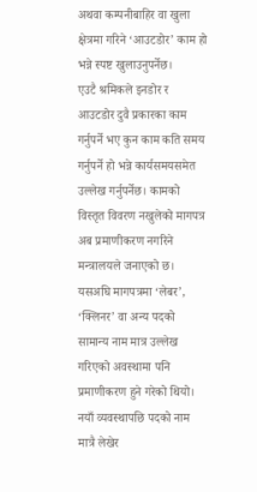अथवा कम्पनीबाहिर वा खुला क्षेत्रमा गरिने ‘आउटडोर’ काम हो भन्ने स्पष्ट खुलाउनुपर्नेछ।
एउटै श्रमिकले इनडोर र आउटडोर दुवै प्रकारका काम गर्नुपर्ने भए कुन काम कति समय गर्नुपर्ने हो भन्ने कार्यसमयसमेत उल्लेख गर्नुपर्नेछ। कामको विस्तृत विवरण नखुलेको मागपत्र अब प्रमाणीकरण नगरिने मन्त्रालयले जनाएको छ।
यसअघि मागपत्रमा ‘लेबर’, ‘क्लिनर’ वा अन्य पदको सामान्य नाम मात्र उल्लेख गरिएको अवस्थामा पनि प्रमाणीकरण हुने गरेको थियो। नयाँ व्यवस्थापछि पदको नाम मात्रै लेखेर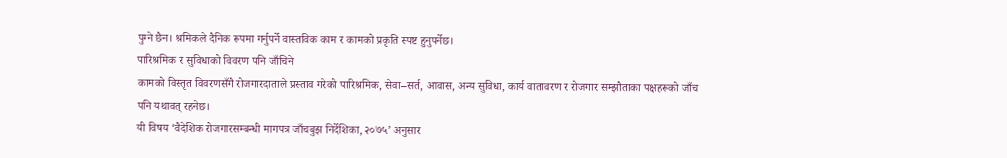पुग्ने छैन। श्रमिकले दैनिक रूपमा गर्नुपर्ने वास्तविक काम र कामको प्रकृति स्पष्ट हुनुपर्नेछ।
पारिश्रमिक र सुविधाको विवरण पनि जाँचिने
कामको विस्तृत विवरणसँगै रोजगारदाताले प्रस्ताव गरेको पारिश्रमिक, सेवा–सर्त, आवास, अन्य सुविधा, कार्य वातावरण र रोजगार सम्झौताका पक्षहरूको जाँच पनि यथावत् रहनेछ।
यी विषय ‘वैदेशिक रोजगारसम्बन्धी मागपत्र जाँचबुझ निर्देशिका, २०७५’ अनुसार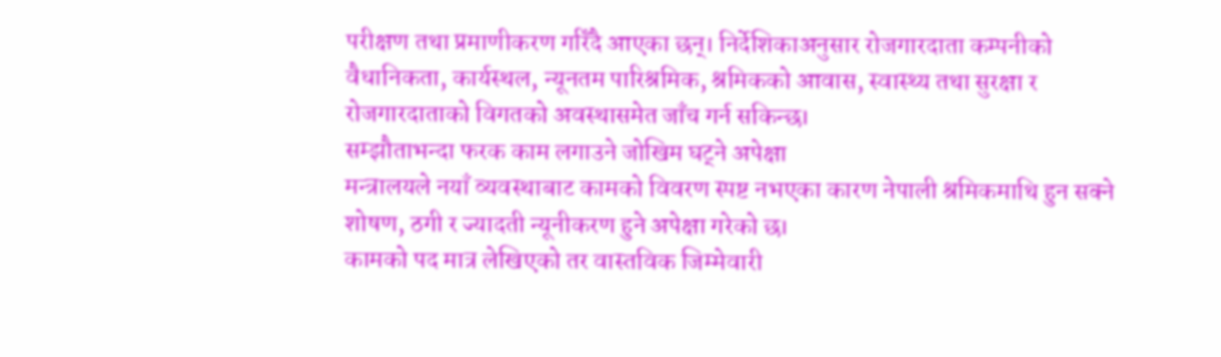परीक्षण तथा प्रमाणीकरण गरिँदै आएका छन्। निर्देशिकाअनुसार रोजगारदाता कम्पनीको वैधानिकता, कार्यस्थल, न्यूनतम पारिश्रमिक, श्रमिकको आवास, स्वास्थ्य तथा सुरक्षा र रोजगारदाताको विगतको अवस्थासमेत जाँच गर्न सकिन्छ।
सम्झौताभन्दा फरक काम लगाउने जोखिम घट्ने अपेक्षा
मन्त्रालयले नयाँ व्यवस्थाबाट कामको विवरण स्पष्ट नभएका कारण नेपाली श्रमिकमाथि हुन सक्ने शोषण, ठगी र ज्यादती न्यूनीकरण हुने अपेक्षा गरेको छ।
कामको पद मात्र लेखिएको तर वास्तविक जिम्मेवारी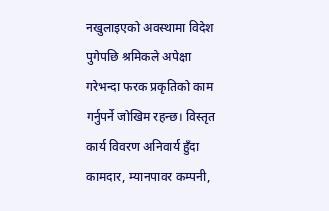नखुलाइएको अवस्थामा विदेश पुगेपछि श्रमिकले अपेक्षा गरेभन्दा फरक प्रकृतिको काम गर्नुपर्ने जोखिम रहन्छ। विस्तृत कार्य विवरण अनिवार्य हुँदा कामदार, म्यानपावर कम्पनी,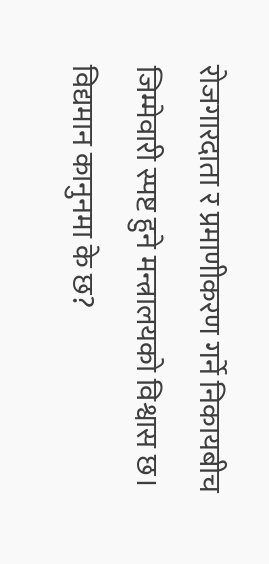रोजगारदाता र प्रमाणीकरण गर्ने निकायबीच जिम्मेवारी स्पष्ट हुने मन्त्रालयको विश्वास छ।
विद्यमान कानुनमा के छ?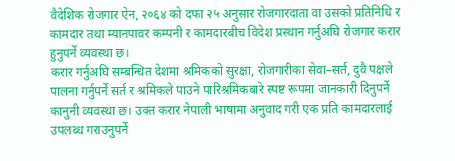वैदेशिक रोजगार ऐन, २०६४ को दफा २५ अनुसार रोजगारदाता वा उसको प्रतिनिधि र कामदार तथा म्यानपावर कम्पनी र कामदारबीच विदेश प्रस्थान गर्नुअघि रोजगार करार हुनुपर्ने व्यवस्था छ।
करार गर्नुअघि सम्बन्धित देशमा श्रमिकको सुरक्षा, रोजगारीका सेवा–सर्त, दुवै पक्षले पालना गर्नुपर्ने सर्त र श्रमिकले पाउने पारिश्रमिकबारे स्पष्ट रूपमा जानकारी दिनुपर्ने कानुनी व्यवस्था छ। उक्त करार नेपाली भाषामा अनुवाद गरी एक प्रति कामदारलाई उपलब्ध गराउनुपर्ने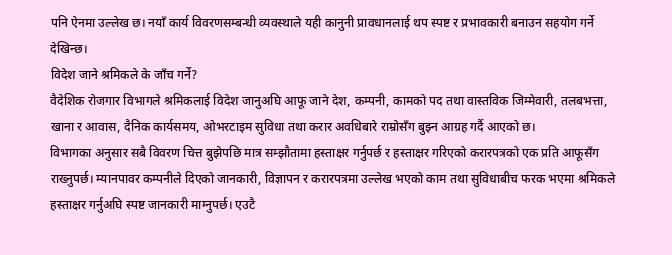पनि ऐनमा उल्लेख छ। नयाँ कार्य विवरणसम्बन्धी व्यवस्थाले यही कानुनी प्रावधानलाई थप स्पष्ट र प्रभावकारी बनाउन सहयोग गर्ने देखिन्छ।
विदेश जाने श्रमिकले के जाँच गर्ने?
वैदेशिक रोजगार विभागले श्रमिकलाई विदेश जानुअघि आफू जाने देश, कम्पनी, कामको पद तथा वास्तविक जिम्मेवारी, तलबभत्ता, खाना र आवास, दैनिक कार्यसमय, ओभरटाइम सुविधा तथा करार अवधिबारे राम्रोसँग बुझ्न आग्रह गर्दै आएको छ।
विभागका अनुसार सबै विवरण चित्त बुझेपछि मात्र सम्झौतामा हस्ताक्षर गर्नुपर्छ र हस्ताक्षर गरिएको करारपत्रको एक प्रति आफूसँग राख्नुपर्छ। म्यानपावर कम्पनीले दिएको जानकारी, विज्ञापन र करारपत्रमा उल्लेख भएको काम तथा सुविधाबीच फरक भएमा श्रमिकले हस्ताक्षर गर्नुअघि स्पष्ट जानकारी माग्नुपर्छ। एउटै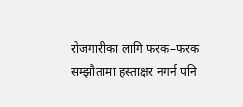रोजगारीका लागि फरक–फरक सम्झौतामा हस्ताक्षर नगर्न पनि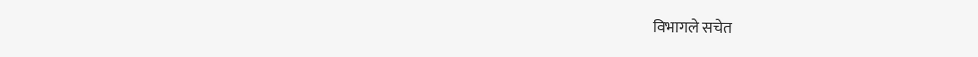विभागले सचेत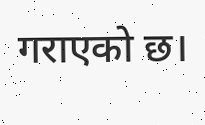गराएको छ।